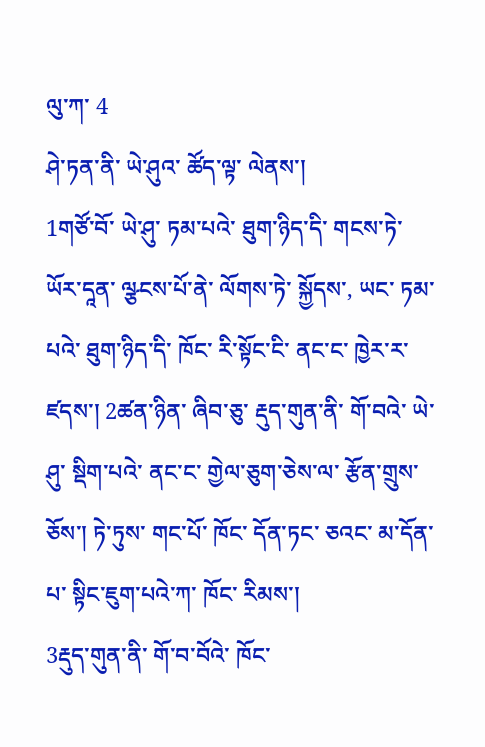ལུ་ཀ་ 4
ཤེ་ཏན་ནི་ ཡེ་ཤུའ་ ཚོད་ལྟ་ ལེནས་།
1གཙོ་བོ་ ཡེ་ཤུ་ ཏམ་པའེ་ ཐུག་ཉིད་དི་ གངས་ཏེ་ ཡོར་དཱན་ ལྩངས་པོ་ནེ་ ལོགས་ཏེ་ སྐྱོདས་, ཡང་ ཏམ་པའེ་ ཐུག་ཉིད་དི་ ཁོང་ རི་སྟོང་ངི་ ནང་ང་ ཁྱེར་ར་ ཛདས་། 2ཚན་ཉིན་ ཞིབ་ཅུ་ རྡུད་གུན་ནི་ གོ་བའེ་ ཡེ་ཤུ་ སྡིག་པའེ་ ནང་ང་ གྱེལ་ཅུག་ཅེས་ལ་ རྩོན་གྲུས་ ཅོས་། ཏེ་ཏུས་ གང་པོ་ ཁོང་ དོན་ཏང་ ཅའང་ མ་དོན་པ་ སྟིང་ཇུག་པའེ་ཀ་ ཁོང་ རིམས་།
3རྡུད་གུན་ནི་ གོ་བ་བོའེ་ ཁོང་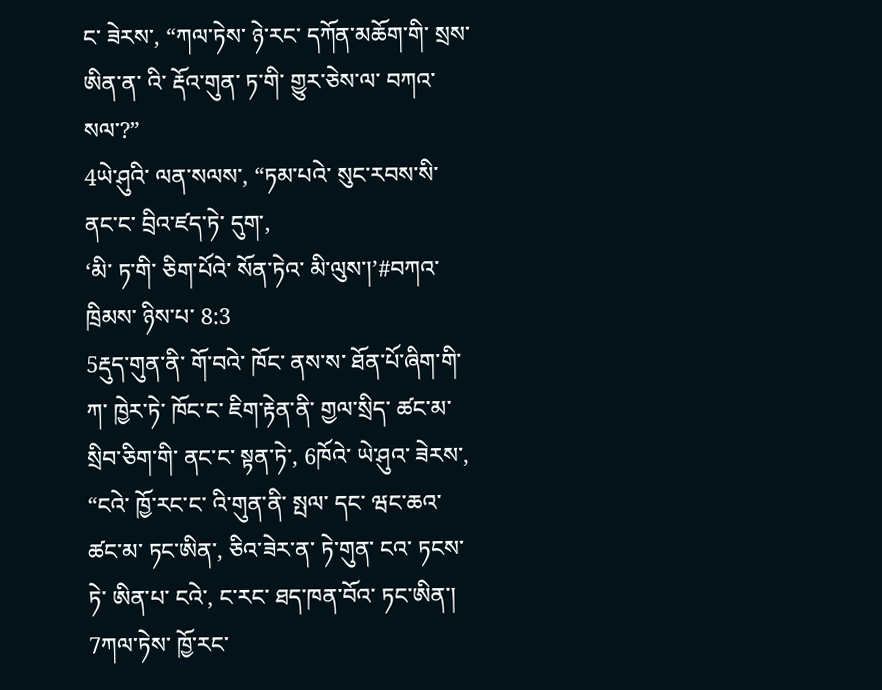ང་ ཟེརས་, “ཀལ་ཏེས་ ཉེ་རང་ དཀོན་མཆོག་གི་ སྲས་ ཨིན་ན་ འི་ རྡོའ་གུན་ ཏ་གི་ གྱུར་ཅེས་ལ་ བཀའ་ སལ་?”
4ཡེ་ཤུའི་ ལན་སལས་, “ཏམ་པའེ་ སུང་རབས་སི་ ནང་ང་ བྲིའ་ཛད་ཏེ་ དུག་,
‘མི་ ཏ་གི་ ཅིག་པོའེ་ སོན་ཏེའ་ མི་ལུས་།’#བཀའ་ཁྲིམས་ ཉིས་པ་ 8:3
5རྡུད་གུན་ནི་ གོ་བའེ་ ཁོང་ ནས་ས་ ཐོན་པོ་ཞིག་གི་ཀ་ ཁྱེར་ཏེ་ ཁོང་ང་ ཇིག་རྟེན་ནི་ གྱལ་སྲིད་ ཚང་མ་ སྲིབ་ཅིག་གི་ ནང་ང་ སྟན་ཏེ་, 6ཁོའེ་ ཡེ་ཤུའ་ ཟེརས་, “ངའེ་ ཁྱོ་རང་ང་ འི་གུན་ནི་ སྤལ་ དང་ ཝང་ཆའ་ ཚང་མ་ ཏང་ཨིན་, ཅིའ་ཟེར་ན་ ཏེ་གུན་ ངའ་ ཏངས་ཏེ་ ཨིན་པ་ ངའེ་, ང་རང་ ཐད་ཁན་བོའ་ ཏང་ཨིན་། 7ཀལ་ཏེས་ ཁྱོ་རང་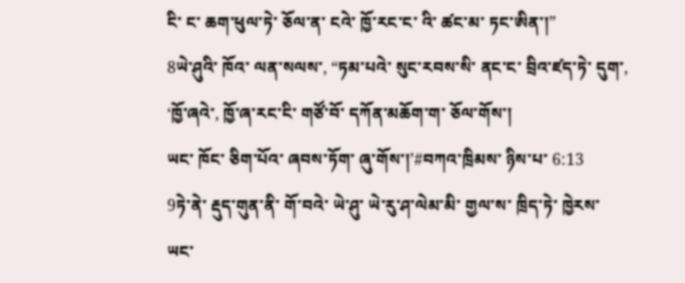ངི་ ང་ ཆག་ཕུལ་ཏེ་ ཅོལ་ན་ ངའེ་ ཁྱོ་རང་ང་ འི་ ཚང་མ་ ཏང་ཨིན་།”
8ཡེ་ཤུའི་ ཁོའ་ ལན་སལས་, “ཏམ་པའེ་ སུང་རབས་སི་ ནང་ང་ བྲིའ་ཛད་ཏེ་ དུག་,
‘ཁྱོ་ཞའེ་, ཁྱོ་ཞ་རང་ངི་ གཙོ་བོ་ དཀོན་མཆོག་ག་ ཅོལ་གོས་།
ཡང་ ཁོང་ ཅིག་པོའ་ ཞབས་ཏོག་ ཞུ་གོས་།’#བཀའ་ཁྲིམས་ ཉིས་པ་ 6:13
9ཏེ་ནེ་ རྡུད་གུན་ནི་ གོ་བའེ་ ཡེ་ཤུ་ ཡེ་རུ་ཤ་ལེམ་མི་ གྱལ་ས་ ཁྲིད་ཏེ་ ཁྱེརས་ ཡང་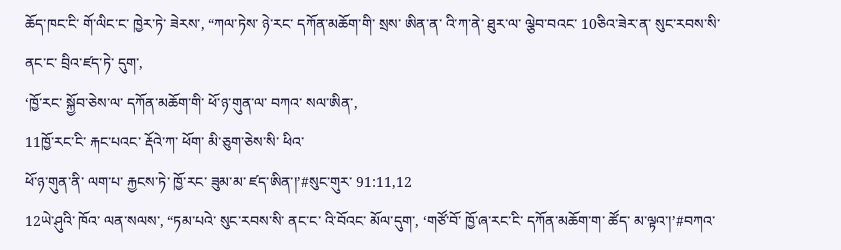ཆོད་ཁང་ངི་ གོ་ལིང་ང་ ཁྱེར་ཏེ་ ཟེརས་, “ཀལ་ཏེས་ ཉེ་རང་ དཀོན་མཆོག་གི་ སྲས་ ཨིན་ན་ འི་ཀ་ནེ་ ཐུར་ལ་ ལྕེབ་བའང་ 10ཅིའ་ཟེར་ན་ སུང་རབས་སི་ ནང་ང་ བྲིའ་ཛད་ཏེ་ དུག་,
‘ཁྱོ་རང་ སྐྱོབ་ཅེས་ལ་ དཀོན་མཆོག་གི་ ཕོ་ཉ་གུན་ལ་ བཀའ་ སལ་ཨིན་,
11ཁྱོ་རང་ངི་ རྐང་པའང་ རྡོའེ་ཀ་ ཕོག་ མི་ཅུག་ཅེས་སི་ ཕིའ་
ཕོ་ཉ་གུན་ནི་ ལག་པ་ རྐྱངས་ཏེ་ ཁྱོ་རང་ ཟུམ་མ་ ཛད་ཨིན་།’#སུང་གུར་ 91:11,12
12ཡེ་ཤུའི་ ཁོའ་ ལན་སལས་, “ཏམ་པའེ་ སུང་རབས་སི་ ནང་ང་ འི་བོའང་ མོལ་དུག་, ‘གཙོ་བོ་ ཁྱོ་ཞ་རང་ངི་ དཀོན་མཆོག་ག་ ཚོད་ མ་ལྟའ་།’#བཀའ་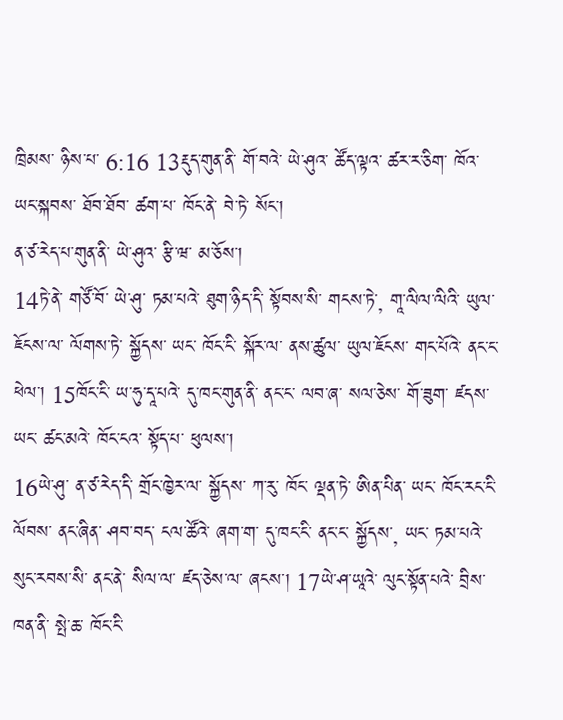ཁྲིམས་ ཉིས་པ་ 6:16 13རྡུད་གུན་ནི་ གོ་བའེ་ ཡེ་ཤུའ་ ཚོད་ལྟའ་ ཚར་ར་ཅིག་ ཁོའ་ ཡང་སྐབས་ ཐོབ་ཐོབ་ ཚག་པ་ ཁོང་ནེ་ བེ་ཏེ་ སོང་།
ན་ཙ་རེད་པ་གུན་ནི་ ཡེ་ཤུའ་ རྩི་ཝ་ མ་ཅོས་།
14ཏེ་ནེ་ གཙོ་བོ་ ཡེ་ཤུ་ ཏམ་པའེ་ ཐུག་ཉིད་དི་ སྟོབས་སི་ གངས་ཏེ་, གཱ་ལིལ་ལིའི་ ཡུལ་ཇོངས་ལ་ ལོགས་ཏེ་ སྐྱོདས་ ཡང་ ཁོང་ངི་ སྐོར་ལ་ ནས་ཚུལ་ ཡུལ་ཇོངས་ གང་པོའེ་ ནང་ང་ ཕེལ་། 15ཁོང་ངི་ ཡ་ཧུ་དཱ་པའེ་ དུ་ཁང་གུན་ནི་ ནང་ང་ ལབ་ཞ་ སལ་ཅེས་ གོ་ཟུག་ ཛདས་ ཡང་ ཚང་མའེ་ ཁོང་ངའ་ སྟོད་པ་ ཕུལས་།
16ཡེ་ཤུ་ ན་ཙ་རེད་དི་ གྲོང་ཁྱེར་ལ་ སྐྱོདས་ ཀ་རུ་ ཁོང་ ལྡན་ཏེ་ ཨིན་པིན་ ཡང་ ཁོང་རང་ངི་ ལོབས་ ནང་ཞིན་ ཤབ་བད་ ངལ་ཚོའེ་ ཞག་ག་ དུ་ཁང་ངི་ ནང་ང་ སྐྱོདས་, ཡང་ ཏམ་པའེ་ སུང་རབས་སི་ ནང་ནེ་ སིལ་ལ་ ཛད་ཅེས་ལ་ ཞངས་། 17ཡེ་ཤ་ཡཱའེ་ ལུང་སྟོན་པའེ་ བྲིས་ཁན་ནི་ སྤེ་ཆ་ ཁོང་ངི་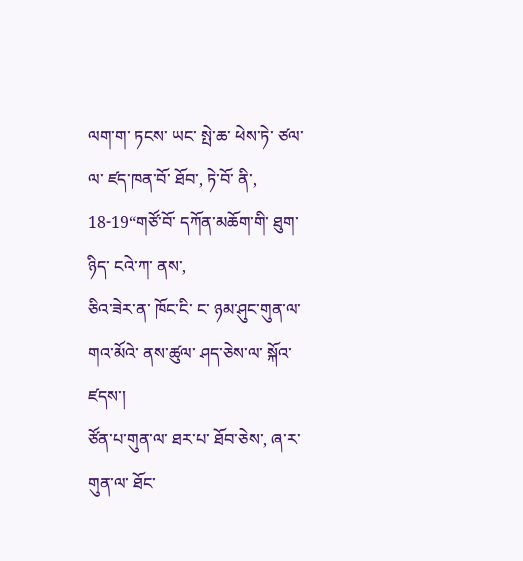ལག་ག་ ཏངས་ ཡང་ སྤེ་ཆ་ ཕེས་ཏེ་ ཙལ་ལ་ ཛད་ཁན་བོ་ ཐོབ་, ཏེ་བོ་ ནི་,
18-19“གཙོ་བོ་ དཀོན་མཆོག་གི་ ཐུག་ཉིད་ ངའེ་ཀ་ ནས་,
ཅིའ་ཟེར་ན་ ཁོང་ངི་ ང་ ཉམ་ཤུང་གུན་ལ་
གའ་མོའེ་ ནས་ཚུལ་ ཤད་ཅེས་ལ་ སྐོའ་ ཛདས་།
ཙོན་པ་གུན་ལ་ ཐར་པ་ ཐོབ་ཅེས་, ཞ་ར་གུན་ལ་ ཐོང་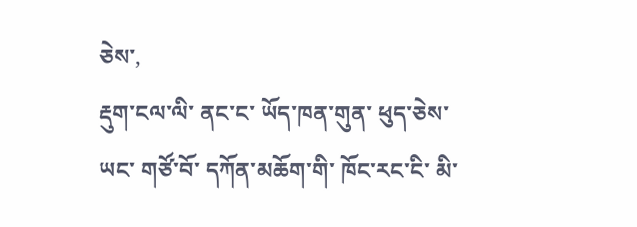ཅེས་,
རྡུག་ངལ་ལི་ ནང་ང་ ཡོད་ཁན་གུན་ ཕུད་ཅེས་
ཡང་ གཙོ་བོ་ དཀོན་མཆོག་གི་ ཁོང་རང་ངི་ མི་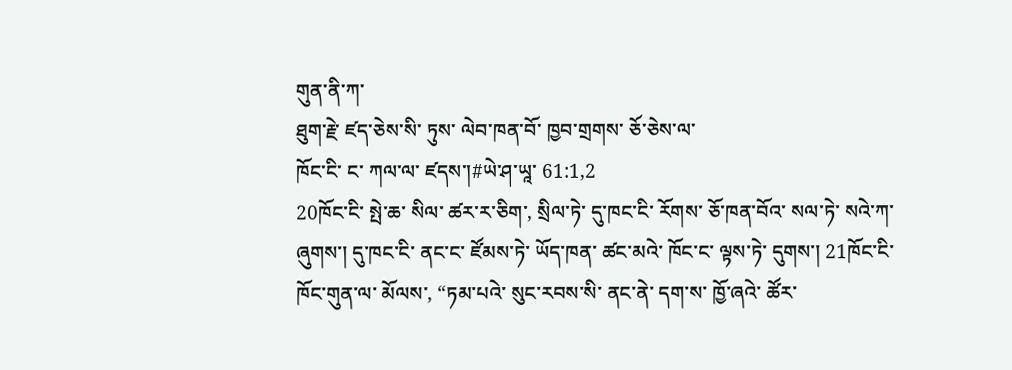གུན་ནི་ཀ་
ཐུག་རྗེ་ ཛད་ཅེས་སི་ ཏུས་ ལེབ་ཁན་བོ་ ཁྱབ་གྲགས་ ཅོ་ཅེས་ལ་
ཁོང་ངི་ ང་ ཀལ་ལ་ ཛདས་།#ཡེ་ཤ་ཡཱ་ 61:1,2
20ཁོང་ངི་ སྤེ་ཆ་ སིལ་ ཚར་ར་ཅིག་, སྲིལ་ཏེ་ དུ་ཁང་ངི་ རོགས་ ཅོ་ཁན་བོའ་ སལ་ཏེ་ སའེ་ཀ་ ཞུགས་། དུ་ཁང་ངི་ ནང་ང་ ཛོམས་ཏེ་ ཡོད་ཁན་ ཚང་མའེ་ ཁོང་ང་ ལྟས་ཏེ་ དུགས་། 21ཁོང་ངི་ ཁོང་གུན་ལ་ མོལས་, “ཏམ་པའེ་ སུང་རབས་སི་ ནང་ནེ་ དག་ས་ ཁྱོ་ཞའེ་ ཚོར་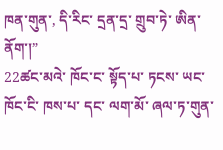ཁན་གུན་, དི་རིང་ དྲན་དྲ་ གྲུབ་ཏེ་ ཨིན་ནོག་།”
22ཚང་མའེ་ ཁོང་ང་ སྟོད་པ་ ཏངས་ ཡང་ ཁོང་ངི་ ཁས་པ་ དང་ ལག་མོ་ ཞལ་ཏ་གུན་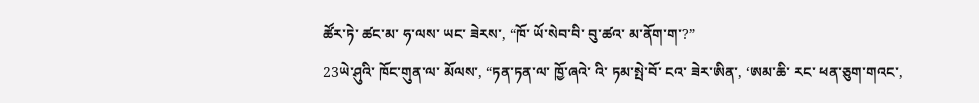ཚོར་ཏེ་ ཚང་མ་ ཧ་ལས་ ཡང་ ཟེརས་, “ཁོ་ ཡོ་སེབ་བི་ བུ་ཚའ་ མ་ནོག་ག་?”
23ཡེ་ཤུའི་ ཁོང་གུན་ལ་ མོལས་, “ཏན་ཏན་ལ་ ཁྱོ་ཞའེ་ འི་ ཏམ་སྤེ་བོ་ ངའ་ ཟེར་ཨིན་, ‘ཨམ་ཆི་ རང་ ཕན་ཅུག་གའང་,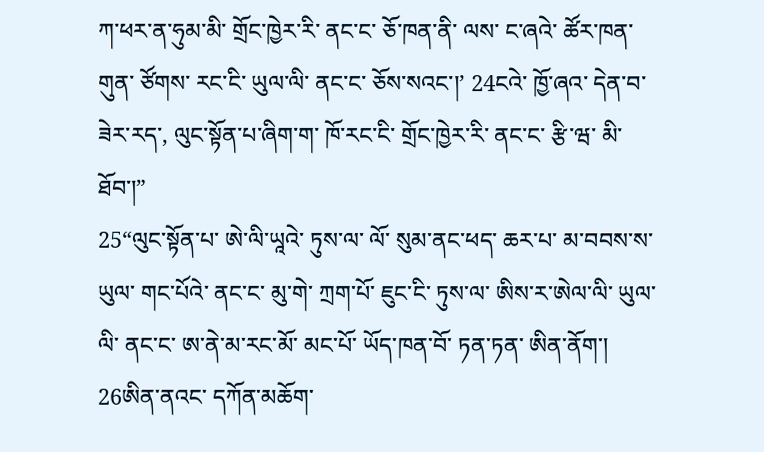ཀ་ཕར་ན་ཧུམ་མི་ གྲོང་ཁྱེར་རི་ ནང་ང་ ཅོ་ཁན་ནི་ ལས་ ང་ཞའེ་ ཚོར་ཁན་གུན་ ཙོགས་ རང་ངི་ ཡུལ་ལི་ ནང་ང་ ཅོས་སའང་།’ 24ངའེ་ ཁྱོ་ཞའ་ དེན་བ་ ཟེར་རད་, ལུང་སྟོན་པ་ཞིག་ག་ ཁོ་རང་ངི་ གྲོང་ཁྱེར་རི་ ནང་ང་ རྩི་ཝ་ མི་ཐོབ་།”
25“ལུང་སྟོན་པ་ ཨེ་ལི་ཡཱའེ་ ཏུས་ལ་ ལོ་ སུམ་ནང་ཕད་ ཆར་པ་ མ་བབས་ས་ ཡུལ་ གང་པོའེ་ ནང་ང་ མུ་གེ་ ཀྲག་པོ་ ཇུང་ངི་ ཏུས་ལ་ ཨིས་ར་ཨེལ་ལི་ ཡུལ་ལི་ ནང་ང་ ཨ་ནེ་མ་རང་མོ་ མང་པོ་ ཡོད་ཁན་བོ་ ཏན་ཏན་ ཨིན་ནོག་། 26ཨིན་ནའང་ དཀོན་མཆོག་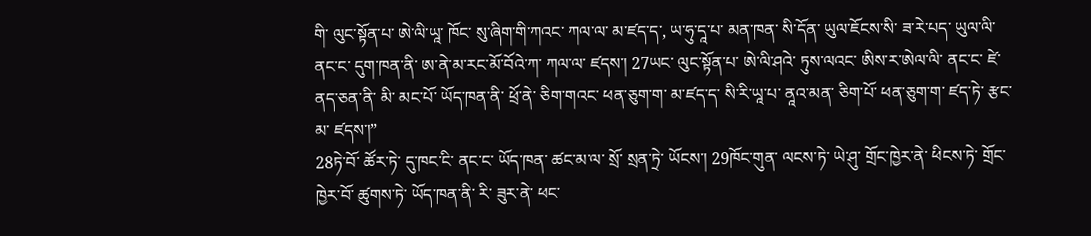གི་ ལུང་སྟོན་པ་ ཨེ་ལི་ཡཱ་ ཁོང་ སུ་ཞིག་གི་ཀའང་ ཀལ་ལ་ མ་ཛད་ད་, ཡ་ཧུ་དཱ་པ་ མན་ཁན་ སི་དོན་ ཡུལ་ཇོངས་སི་ ཟ་རེ་པད་ ཡུལ་ལི་ ནང་ང་ དུག་ཁན་ནི་ ཨ་ནེ་མ་རང་མོ་བོའེ་ཀ་ ཀལ་ལ་ ཛདས་། 27ཡང་ ལུང་སྟོན་པ་ ཨེ་ལི་ཤའེ་ ཏུས་ལའང་ ཨིས་ར་ཨེལ་ལི་ ནང་ང་ ཛེ་ནད་ཅན་ནི་ མི་ མང་པོ་ ཡོད་ཁན་ནི་ ཕྲོ་ནེ་ ཅིག་གའང་ ཕན་ཅུག་ག་ མ་ཛད་ད་ སི་རི་ཡཱ་པ་ ནཱའ་མན་ ཅིག་པོ་ ཕན་ཅུག་ག་ ཛད་ཏེ་ རྩང་མ་ ཛདས་།”
28ཏེ་བོ་ ཚོར་ཏེ་ དུ་ཁང་ངི་ ནང་ང་ ཡོད་ཁན་ ཚང་མ་ལ་ སྲོ་ སྲན་ཏྲེ་ ཡོངས་། 29ཁོང་གུན་ ལངས་ཏེ་ ཡེ་ཤུ་ གྲོང་ཁྱེར་ནེ་ ཕིངས་ཏེ་ གྲོང་ཁྱེར་བོ་ ཚུགས་ཏེ་ ཡོད་ཁན་ནི་ རི་ ཟུར་ནེ་ ཕང་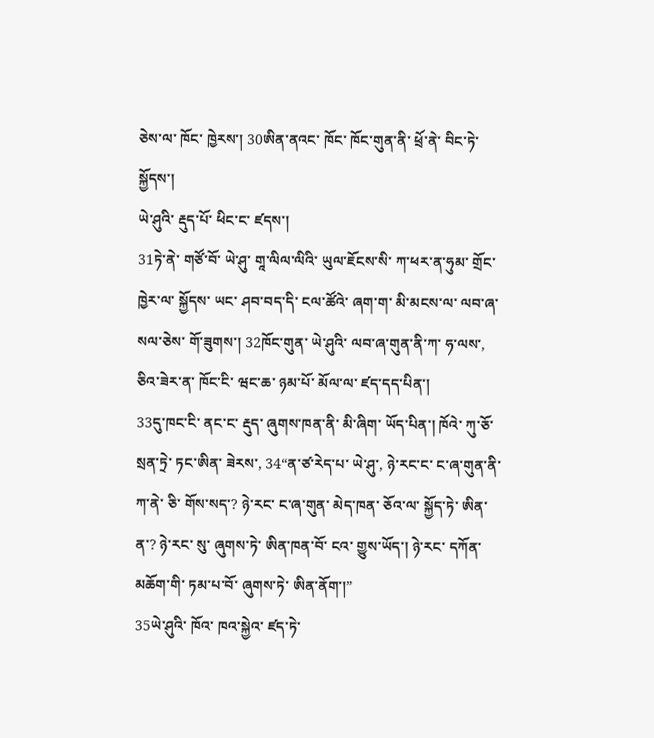ཅེས་ལ་ ཁོང་ ཁྱེརས་། 30ཨིན་ནའང་ ཁོང་ ཁོང་གུན་ནི་ ཕྲོ་ནེ་ བིང་ཏེ་ སྐྱོདས་།
ཡེ་ཤུའི་ རྡུད་པོ་ ཕིང་ང་ ཛདས་།
31ཏེ་ནེ་ གཙོ་བོ་ ཡེ་ཤུ་ གཱ་ལིལ་ལིའི་ ཡུལ་ཇོངས་སི་ ཀ་ཕར་ན་ཧུམ་ གྲོང་ཁྱེར་ལ་ སྐྱོདས་ ཡང་ ཤབ་བད་དི་ ངལ་ཚོའེ་ ཞག་ག་ མི་མངས་ལ་ ལབ་ཞ་ སལ་ཅེས་ གོ་ཟུགས་། 32ཁོང་གུན་ ཡེ་ཤུའི་ ལབ་ཞ་གུན་ནི་ཀ་ ཧ་ལས་, ཅིའ་ཟེར་ན་ ཁོང་ངི་ ཝང་ཆ་ ཉམ་པོ་ མོལ་ལ་ ཛད་དད་པིན་།
33དུ་ཁང་ངི་ ནང་ང་ རྡུད་ ཞུགས་ཁན་ནི་ མི་ཞིག་ ཡོད་པིན་། ཁོའེ་ ཀུ་ཅོ་ སྲན་ཏྲེ་ ཏང་ཨིན་ ཟེརས་, 34“ན་ཙ་རེད་པ་ ཡེ་ཤུ་, ཉེ་རང་ང་ ང་ཞ་གུན་ནི་ ཀ་ནེ་ ཅི་ གོས་སད་? ཉེ་རང་ ང་ཞ་གུན་ མེད་ཁན་ ཅོའ་ལ་ སྐྱོད་ཏེ་ ཨིན་ན་? ཉེ་རང་ སུ་ ཞུགས་ཏེ་ ཨིན་ཁན་བོ་ ངའ་ གྱུས་ཡོད་། ཉེ་རང་ དཀོན་མཆོག་གི་ ཏམ་པ་བོ་ ཞུགས་ཏེ་ ཨིན་ནོག་།”
35ཡེ་ཤུའི་ ཁོའ་ ཁའ་སྐྱེའ་ ཛད་ཏེ་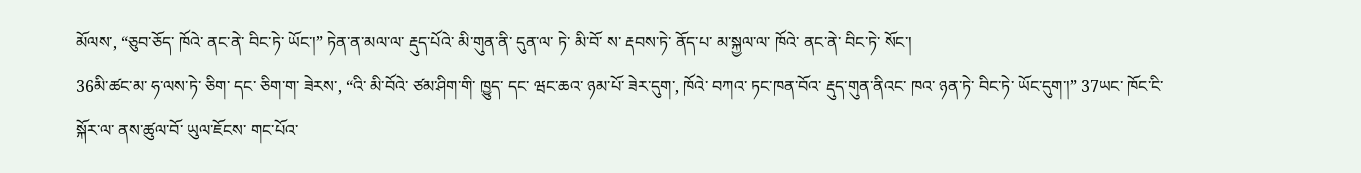མོལས་, “ཅུབ་ཅོད་ ཁོའེ་ ནང་ནེ་ བིང་ཏེ་ ཡོང་།” ཏེན་ན་མལ་ལ་ རྡུད་པོའེ་ མི་གུན་ནི་ དུན་ལ་ ཏེ་ མི་བོ་ ས་ རྡབས་ཏེ་ ནོད་པ་ མ་སྐྱལ་ལ་ ཁོའེ་ ནང་ནེ་ བིང་ཏེ་ སོང་།
36མི་ཚང་མ་ ཧ་ལས་ཏེ་ ཅིག་ དང་ ཅིག་ག་ ཟེརས་, “འི་ མི་བོའེ་ ཙམ་ཤིག་གི་ ཁྱུད་ དང་ ཝང་ཆའ་ ཉམ་པོ་ ཟེར་དུག་, ཁོའེ་ བཀའ་ ཏང་ཁན་བོའ་ རྡུད་གུན་ནིའང་ ཁའ་ ཉན་ཏེ་ བིང་ཏེ་ ཡོང་དུག་།” 37ཡང་ ཁོང་ངི་ སྐོར་ལ་ ནས་ཚུལ་བོ་ ཡུལ་ཇོངས་ གང་པོའ་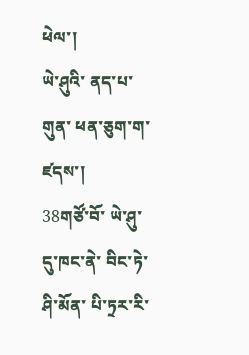ཕེལ་།
ཡེ་ཤུའི་ ནད་པ་གུན་ ཕན་ཅུག་ག་ ཛདས་།
38གཙོ་བོ་ ཡེ་ཤུ་ དུ་ཁང་ནེ་ བིང་ཏེ་ ཤི་མོན་ པི་ཏྲར་རི་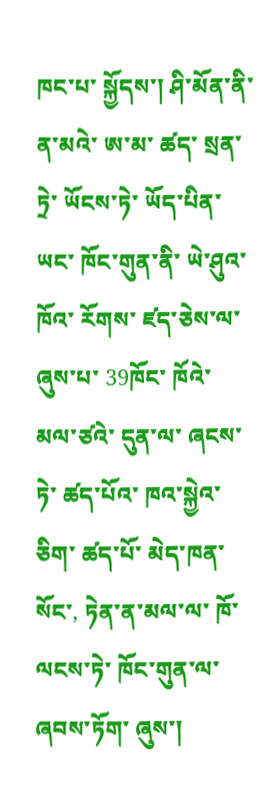ཁང་པ་ སྐྱོདས་། ཤི་མོན་ནི་ ན་མའེ་ ཨ་མ་ ཚད་ སྲན་ཏྲེ་ ཡོངས་ཏེ་ ཡོད་པིན་ ཡང་ ཁོང་གུན་ནི་ ཡེ་ཤུའ་ ཁོའ་ རོགས་ ཛད་ཅེས་ལ་ ཞུས་པ་ 39ཁོང་ ཁོའེ་ མལ་ཙའེ་ དུན་ལ་ ཞངས་ཏེ་ ཚད་པོའ་ ཁའ་སྐྱེའ་ཅིག་ ཚད་པོ་ མེད་ཁན་ སོང་, ཏེན་ན་མལ་ལ་ ཁོ་ ལངས་ཏེ་ ཁོང་གུན་ལ་ ཞབས་ཏོག་ ཞུས་།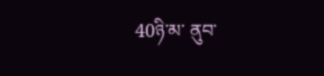40ཉི་མ་ ནུབ་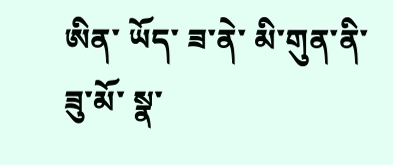ཨིན་ ཡོད་ ཟ་ནེ་ མི་གུན་ནི་ ཟུ་མོ་ སྣ་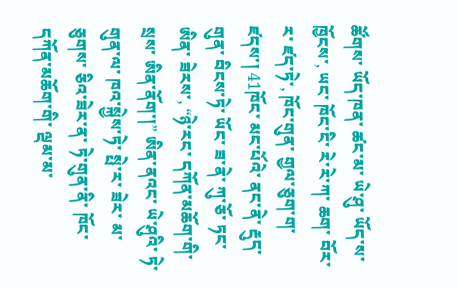ཚོགས་ ཡོད་ཁན་ ཚང་མ་ ཡེ་ཤུ་ ཡོད་ས་ ཁྱོངས་, ཡང་ ཁོང་ངི་ རེ་རེ་ཀ་ ཆག་ བོར་ར་ ཛད་ཏེ་, ཁོང་གུན་ གྱལ་ཅུག་ག་ ཛདས་། 41ཁོང་ མང་པོའེ་ ནང་ནེ་ རྡུད་གུན་ བིངས་ཏེ་ ཡོང་ ཟ་ནེ་ ཀུ་ཅོ་ ཏང་ཨིན་ ཟེརས་, “ཉེ་རང་ དཀོན་མཆོག་གི་ སྲས་ ཨིན་ནོག་།” ཨིན་ནའང་ ཡེ་ཤུའི་ ཏེ་གུན་ལ་ ཁའ་སྐྱེས་ཏེ་ སྤེ་ར་ ཟེར་ མ་ཅུགས་ ཅིའ་ཟེར་ན་ ཏེ་གུན་ནི་ ཁོང་ དཀོན་མཆོག་གི་ ལྡམ་མ་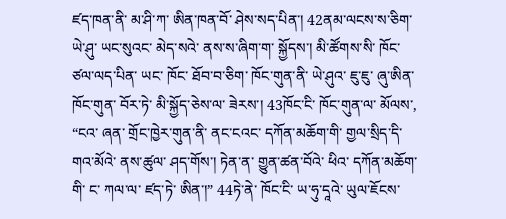ཛད་ཁན་ནི་ མ་ཤི་ཀ་ ཨིན་ཁན་བོ་ ཤེས་སད་པིན་། 42ནམ་ལངས་ས་ཅིག་ ཡེ་ཤུ་ ཡང་སུའང་ མེད་སའེ་ ནས་ས་ཞིག་ག་ སྐྱོདས་། མི་ཚོགས་སི་ ཁོང་ ཙལ་ལད་པིན་ ཡང་ ཁོང་ ཐོབ་བ་ཅིག་ ཁོང་གུན་ནི་ ཡེ་ཤུའ་ ཇུ་ཇུ་ ཞུ་ཨིན་ ཁོང་གུན་ བོར་ཏེ་ མི་སྐྱོད་ཅེས་ལ་ ཟེརས་། 43ཁོང་ངི་ ཁོང་གུན་ལ་ མོལས་, “ངའ་ ཞན་ གྲོང་ཁྱེར་གུན་ནི་ ནང་ངའང་ དཀོན་མཆོག་གི་ གྱལ་སྲིད་དི་ གའ་མོའེ་ ནས་ཚུལ་ ཤད་གོས་། ཏེན་ན་ གྱུན་ཚན་བོའེ་ ཕིའ་ དཀོན་མཆོག་གི་ ང་ ཀལ་ལ་ ཛད་ཏེ་ ཨིན་།” 44ཏེ་ནེ་ ཁོང་ངི་ ཡ་ཧུ་དཱའེ་ ཡུལ་ཇོངས་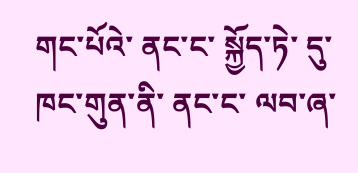གང་པོའེ་ ནང་ང་ སྐྱོད་ཏེ་ དུ་ཁང་གུན་ནི་ ནང་ང་ ལབ་ཞ་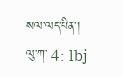སལ་ལད་པིན་།
ལུ་ཀ་ 4: lbj